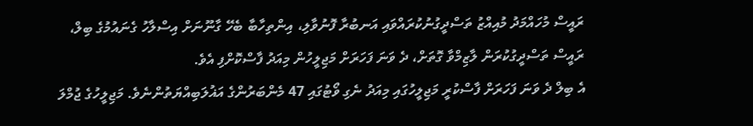ރައީސް މުހައްމަދު މުއިއްޒު ތަސްދީގުނުކުރައްވައި އަނބުރާ ފޮނުވާލި، އިންތިހާބާ ބެހޭ ގާނޫނަށް އިސްލާހު ގެނައުމުގެ ބިލް، ރައީސް ތަސްދީގުކުރަން ލާޒިމްވާ ގޮތަށް، ދެ ވަނަ ފަހަރަށް މަޖިލީހުން މިއަދު ފާސްކޮށްފި އެވެ.
އެ ބިލް ދެ ވަނަ ފަހަރަށް ފާސްކުރީ މަޖިލީހުގައި މިއަދު ނެގި ވޯޓުގައި 47 މެންބަރުންގެ އަޣުލަބިއްޔަތުންނެވެ. މަޖިލީހުގެ ޖުމްލަ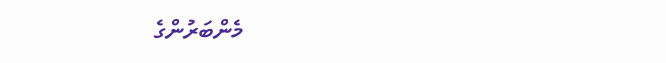މެންބަރުންގެ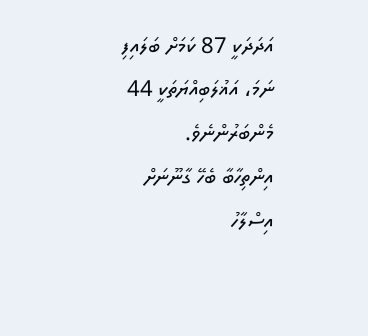އަދަދަކީ 87 ކަމަށް ބަލައިފި ނަމަ، އަޣުލަބިއްޔަތަކީ 44 މެންބަރުންނެވެ.
އިންތިހާބާ ބެހޭ ގާނޫނަށް އިސްލާހު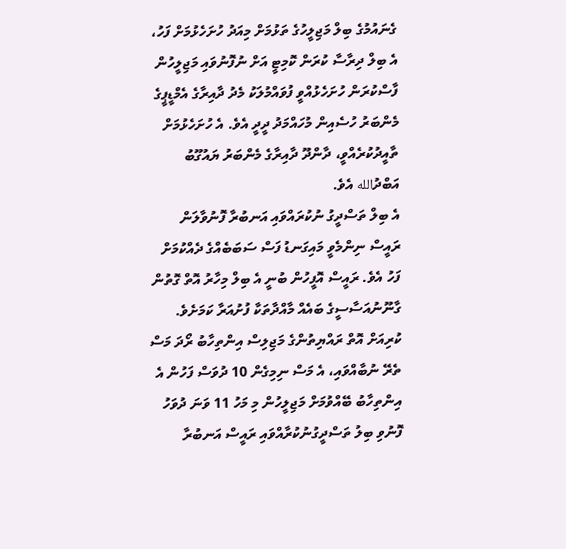ގެނައުމުގެ ބިލް މަޖިލީހުގެ ތަޅުމަށް މިއަދު ހުށަހެޅުމަށް ފަހު، އެ ބިލް ދިރާސާ ކުރަން ކޮމިޓީ އަށް ނުފޮނުވައި މަޖިލީހުން ފާސްކުރަން ހުށަހެޅުއްވީ ފުވައްމުލަކު މެދު ދާއިރާގެ އެމްޑީޕީގެ މެންބަރު ހުސެއިން މުހައްމަދު ދީދީ އެވެ. އެ ހުށަހެޅުމަށް ތާއީދުކުރެއްވީ، ދާންދޫ ދާއިރާގެ މެންބަރު ޔައުގޫބު އަބްދުالله އެވެ.
އެ ބިލް ތަސްދީގު ނުކުރައްވައި އަނބުރާ ފޮނުވާލަން ރައީސް ނިންމެވީ މައިގަނޑު ފަސް ސަބަބެއްގެ ދެއްކުމަށް ފަހު އެވެ. ރައީސް އޮފީހުން ބުނީ އެ ބިލް މިހާރު އޮތް ގޮތުން ގާނޫނުއަސާސީގެ ބައެއް މާއްދާތަކާ ފުށުއަރާ ކަމަށެވެ. ކުރިއަށް އޮތް ރައްޔިތުންގެ މަޖިލިސް އިންތިހާބު ރޯދަ މަސް ތެރޭ ނުބާއްވައި، އެ މަސް ނިމިގެން 10 ދުވަސް ފަހުން އެ އިންތިހާބު ބޭއްވުމަށް މަޖިލީހުން މި މަހު 11 ވަނަ ދުވަހު ފޮނުވި ބިލު ތަސްދީގުނުކުރާއްވައި ރައީސް އަނބުރާ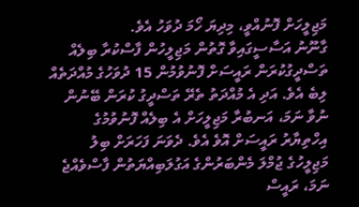މަޖިލީހަށް ފޮނުއްވީ، މިދިޔަ ހޯމަ ދުވަހު އެވެ.
ގާނޫނު އަސާސީގައިވާ ގޮތުން މަޖިލީހުން ފާސްކުރާ ބިލެއް ތަސްދީގުކުރަން ރައީސަށް ފޮނުވުމުން 15 ދުވަހުގެ މުއްދަތެއް ލިބެ އެވެ. އަދި އެ މުއްދަތު ތެރޭ ތަސްދީގު ކުރަން ބޭނުން ނުވާ ނަމަ، އަނބުރާ މަޖިލީހަށް އެ ބިލެއް ފޮނުވުމުގެ އިހްތިޔާރު ރައީސަށް އޮވެ އެވެ. ދެވަނަ ފަހަރަށް ބިލު މަޖިލީހުގެ ޖުމްލަ މެންބަރުންގެ އަގުލަބިއްޔަތުން ފާސްވެއްޖެ ނަމަ، ރައީސް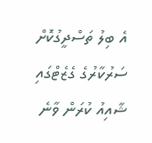އެ ބިލު ތަސްދީގުކޮށް ސަރުކާރުގެ ގެޒެޓްގައި ޝާއިއު ކުރަން ވާނެ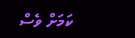ކަމަށް ވެސް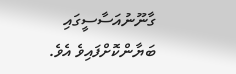ގާނޫނުއަސާސީގައި ބަޔާންކޮށްފައިވެ އެވެ.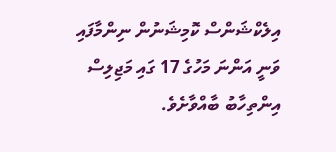އިލެކްޝަންސް ކޮމިޝަނުން ނިންމާފައި ވަނީ އަންނަ މަހުގެ 17 ގައި މަޖިލިސް އިންތިހާބު ބާއްވާށެވެ.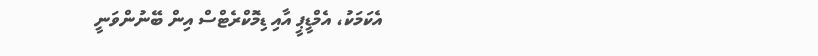އެކަމަކު، އެމްޑީޕީ އާއި ޑިމޮކްރެޓްސް އިން ބޭނުންވަނީ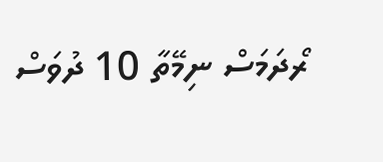ރޯދަމަސް ނިމޭތާ 10 ދުވަސް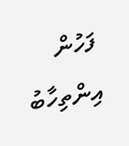ފަހުން އިންތިހާބު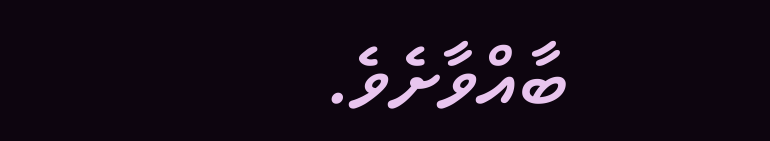ބާއްވާށެވެ.